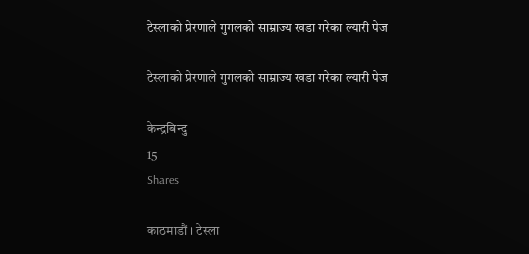टेस्लाको प्रेरणाले गुगलको साम्राज्य खडा गरेका ल्यारी पेज

टेस्लाको प्रेरणाले गुगलको साम्राज्य खडा गरेका ल्यारी पेज

केन्द्रबिन्दु
15
Shares

काठमाडौं । टेस्ला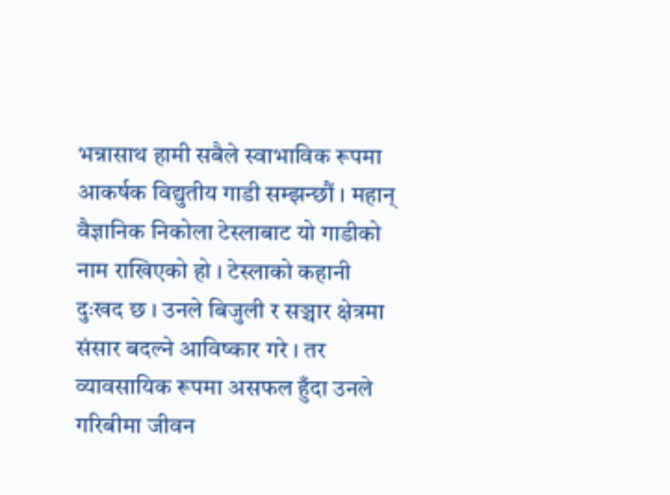भन्नासाथ हामी सबैले स्वाभाविक रूपमा आकर्षक विद्युतीय गाडी सम्झन्छौं । महान् वैज्ञानिक निकोला टेस्लाबाट यो गाडीको नाम राखिएको हो । टेस्लाको कहानी दुःखद छ । उनले बिजुली र सञ्चार क्षेत्रमा संसार बदल्ने आविष्कार गरे । तर व्यावसायिक रूपमा असफल हुँदा उनले गरिबीमा जीवन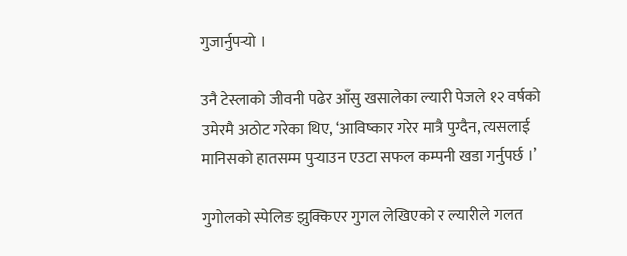गुजार्नुपर्‍यो ।

उनै टेस्लाको जीवनी पढेर आँसु खसालेका ल्यारी पेजले १२ वर्षको उमेरमै अठोट गरेका थिए, ‘आविष्कार गरेर मात्रै पुग्दैन, त्यसलाई मानिसको हातसम्म पुर्‍याउन एउटा सफल कम्पनी खडा गर्नुपर्छ ।’

गुगोलको स्पेलिङ झुक्किएर गुगल लेखिएको र ल्यारीले गलत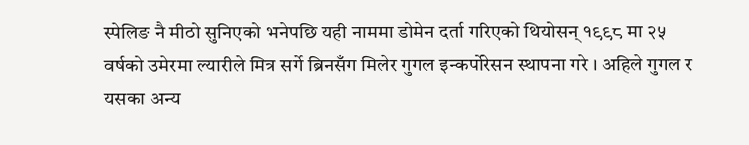स्पेलिङ नै मीठो सुनिएको भनेपछि यही नाममा डोमेन दर्ता गरिएको थियोसन् १९९८ मा २५ वर्षको उमेरमा ल्यारीले मित्र सर्गे ब्रिनसँग मिलेर गुगल इन्कर्पोरेसन स्थापना गरे । अहिले गुगल र यसका अन्य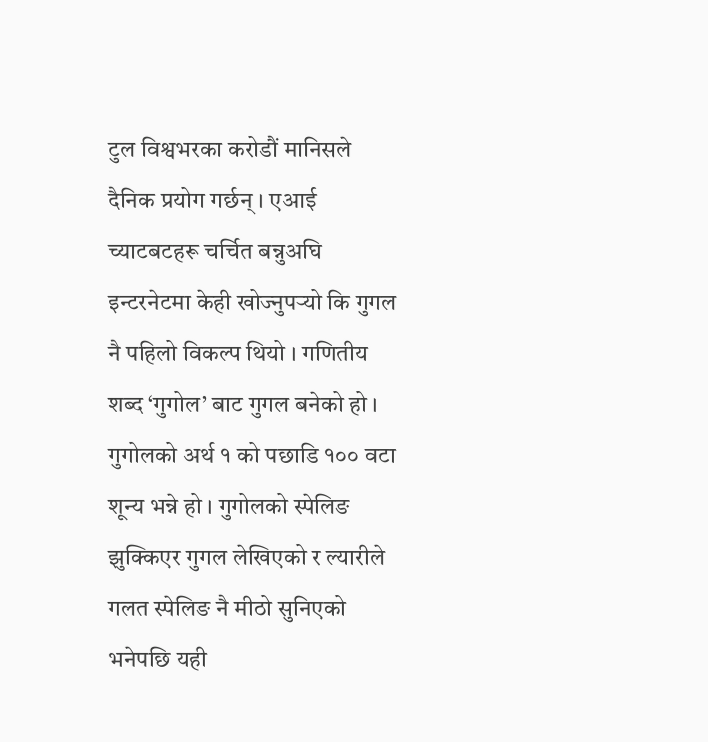टुल विश्वभरका करोडौं मानिसले दैनिक प्रयोग गर्छन् । एआई च्याटबटहरू चर्चित बन्नुअघि इन्टरनेटमा केही खोज्नुपर्‍यो कि गुगल नै पहिलो विकल्प थियो । गणितीय शब्द ‘गुगोल’ बाट गुगल बनेको हो । गुगोलको अर्थ १ को पछाडि १०० वटा शून्य भन्ने हो । गुगोलको स्पेलिङ झुक्किएर गुगल लेखिएको र ल्यारीले गलत स्पेलिङ नै मीठो सुनिएको भनेपछि यही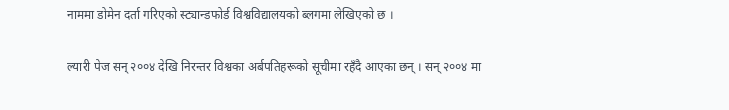नाममा डोमेन दर्ता गरिएको स्ट्यान्डफोर्ड विश्वविद्यालयको ब्लगमा लेखिएको छ ।

ल्यारी पेज सन् २००४ देखि निरन्तर विश्वका अर्बपतिहरूको सूचीमा रहँदै आएका छन् । सन् २००४ मा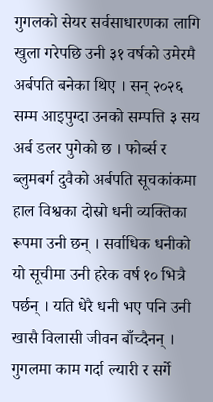गुगलको सेयर सर्वसाधारणका लागि खुला गरेपछि उनी ३१ वर्षको उमेरमै अर्बपति बनेका थिए । सन् २०२६ सम्म आइपुग्दा उनको सम्पत्ति ३ सय अर्ब डलर पुगेको छ । फोर्ब्स र ब्लुमबर्ग दुवैको अर्बपति सूचकांकमा हाल विश्वका दोस्रो धनी व्यक्तिका रूपमा उनी छन् । सर्वाधिक धनीको यो सूचीमा उनी हरेक वर्ष १० भित्रै पर्छन् । यति धेरै धनी भए पनि उनी खासै विलासी जीवन बाँच्दैनन् । गुगलमा काम गर्दा ल्यारी र सर्गे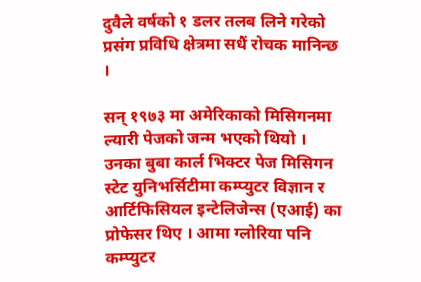दुवैले वर्षको १ डलर तलब लिने गरेको प्रसंग प्रविधि क्षेत्रमा सधैं रोचक मानिन्छ ।

सन् १९७३ मा अमेरिकाको मिसिगनमा ल्यारी पेजको जन्म भएको थियो । उनका बुबा कार्ल भिक्टर पेज मिसिगन स्टेट युनिभर्सिटीमा कम्प्युटर विज्ञान र आर्टिफिसियल इन्टेलिजेन्स (एआई) का प्रोफेसर थिए । आमा ग्लोरिया पनि कम्प्युटर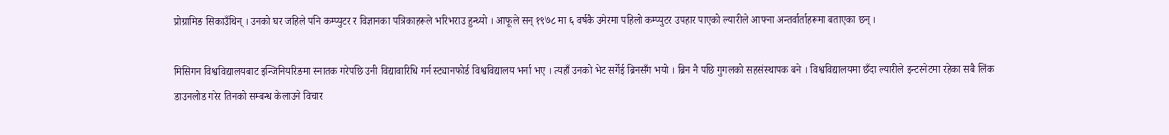प्रोग्रामिङ सिकाउँथिन् । उनको घर जहिले पनि कम्प्युटर र विज्ञानका पत्रिकाहरूले भरिभराउ हुन्थ्यो । आफूले सन् १९७८ मा ६ वर्षकै उमेरमा पहिलो कम्प्युटर उपहार पाएको ल्यारीले आफ्ना अन्तर्वार्ताहरूमा बताएका छन् ।

मिसिगन विश्वविद्यालयबाट इन्जिनियरिङमा स्नातक गरेपछि उनी विद्यावारिधि गर्न स्ट्यानफोर्ड विश्वविद्यालय भर्ना भए । त्यहाँ उनको भेट सर्गेई ब्रिनसँग भयो । ब्रिन नै पछि गुगलको सहसंस्थापक बने । विश्वविद्यालयमा छँदा ल्यारीले इन्टरनेटमा रहेका सबै लिंक डाउनलोड गरेर तिनको सम्बन्ध केलाउने विचार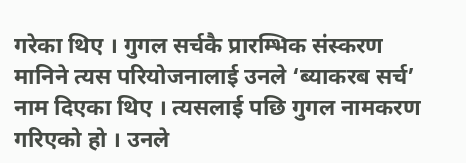गरेका थिए । गुगल सर्चकै प्रारम्भिक संस्करण मानिने त्यस परियोजनालाई उनले ‘ब्याकरब सर्च’ नाम दिएका थिए । त्यसलाई पछि गुगल नामकरण गरिएको हो । उनले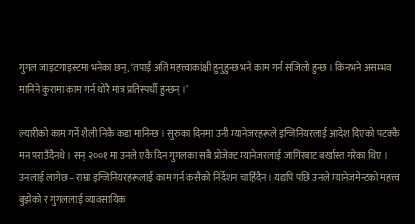गुगल जाइटगाइस्टमा भनेका छन्, ‘तपाईं अति महत्त्वाकांक्षी हुनुहुन्छ भने काम गर्न सजिलो हुन्छ । किनभने असम्भव मानिने कुरामा काम गर्न थोरै मात्र प्रतिस्पर्धी हुन्छन् ।’

ल्यारीको काम गर्ने शैली निकै कडा मानिन्छ । सुरुका दिनमा उनी म्यानेजरहरूले इन्जिनियरलाई आदेश दिएको पटक्कै मन पराउँदैनथे । सन् २००१ मा उनले एकै दिन गुगलका सबै प्रोजेक्ट म्यानेजरलाई जागिरबाट बर्खास्त गरेका थिए । उनलाई लागेछ– राम्रा इन्जिनियरहरूलाई काम गर्न कसैको निर्देशन चाहिँदैन । यद्यपि पछि उनले म्यानेजमेन्टको महत्त्व बुझेको र गुगललाई व्यावसायिक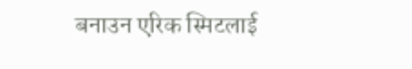बनाउन एरिक स्मिटलाई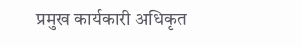प्रमुख कार्यकारी अधिकृत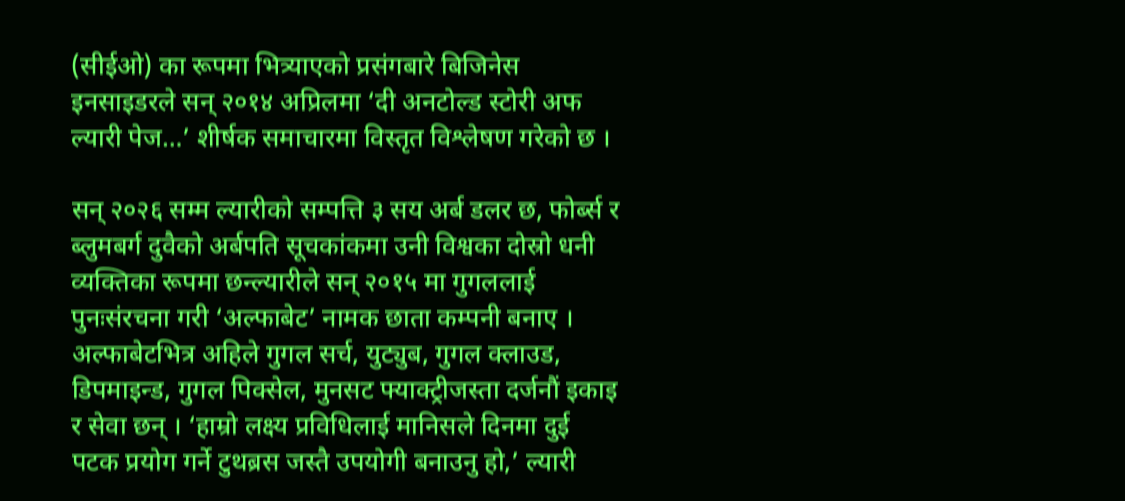(सीईओ) का रूपमा भित्र्याएको प्रसंगबारे बिजिनेस इनसाइडरले सन् २०१४ अप्रिलमा ‘दी अनटोल्ड स्टोरी अफ ल्यारी पेज…’ शीर्षक समाचारमा विस्तृत विश्लेषण गरेको छ ।

सन् २०२६ सम्म ल्यारीको सम्पत्ति ३ सय अर्ब डलर छ, फोर्ब्स र ब्लुमबर्ग दुवैको अर्बपति सूचकांकमा उनी विश्वका दोस्रो धनी व्यक्तिका रूपमा छन्ल्यारीले सन् २०१५ मा गुगललाई पुनःसंरचना गरी ‘अल्फाबेट’ नामक छाता कम्पनी बनाए । अल्फाबेटभित्र अहिले गुगल सर्च, युट्युब, गुगल क्लाउड, डिपमाइन्ड, गुगल पिक्सेल, मुनसट फ्याक्ट्रीजस्ता दर्जनौं इकाइ र सेवा छन् । ‘हाम्रो लक्ष्य प्रविधिलाई मानिसले दिनमा दुई पटक प्रयोग गर्ने टुथब्रस जस्तै उपयोगी बनाउनु हो,’ ल्यारी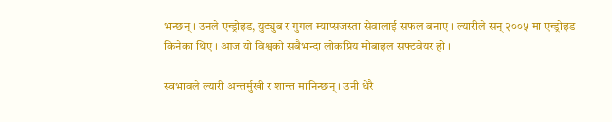भन्छन् । उनले एन्ड्रोइड, युट्युब र गुगल म्याप्सजस्ता सेवालाई सफल बनाए । ल्यारीले सन् २००५ मा एन्ड्रोइड किनेका थिए । आज यो विश्वको सबैभन्दा लोकप्रिय मोबाइल सफ्टवेयर हो ।

स्वभावले ल्यारी अन्तर्मुखी र शान्त मानिन्छन् । उनी धेरै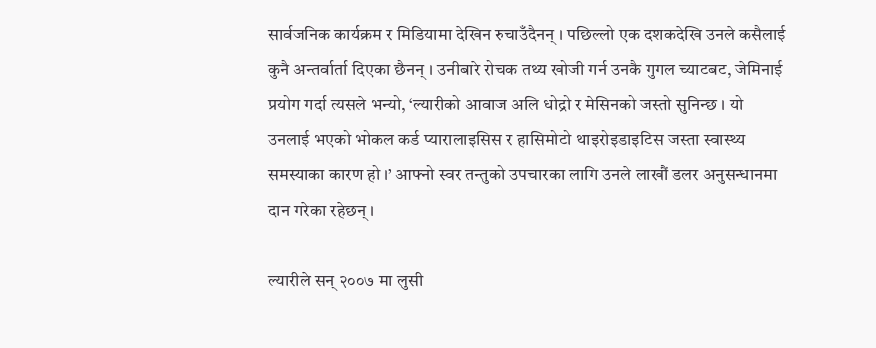सार्वजनिक कार्यक्रम र मिडियामा देखिन रुचाउँदैनन् । पछिल्लो एक दशकदेखि उनले कसैलाई कुनै अन्तर्वार्ता दिएका छैनन् । उनीबारे रोचक तथ्य खोजी गर्न उनकै गुगल च्याटबट, जेमिनाई प्रयोग गर्दा त्यसले भन्यो, ‘ल्यारीको आवाज अलि धोद्रो र मेसिनको जस्तो सुनिन्छ । यो उनलाई भएको भोकल कर्ड प्यारालाइसिस र हासिमोटो थाइरोइडाइटिस जस्ता स्वास्थ्य समस्याका कारण हो ।’ आफ्नो स्वर तन्तुको उपचारका लागि उनले लाखौं डलर अनुसन्धानमा दान गरेका रहेछन् ।

ल्यारीले सन् २००७ मा लुसी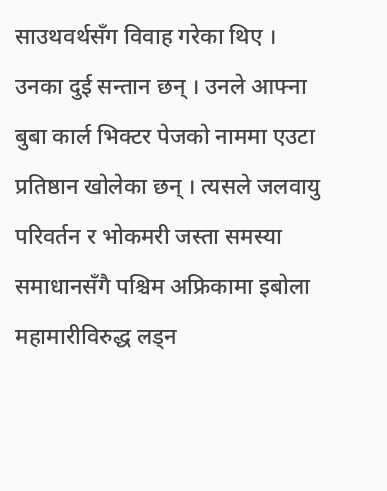साउथवर्थसँग विवाह गरेका थिए । उनका दुई सन्तान छन् । उनले आफ्ना बुबा कार्ल भिक्टर पेजको नाममा एउटा प्रतिष्ठान खोलेका छन् । त्यसले जलवायु परिवर्तन र भोकमरी जस्ता समस्या समाधानसँगै पश्चिम अफ्रिकामा इबोला महामारीविरुद्ध लड्न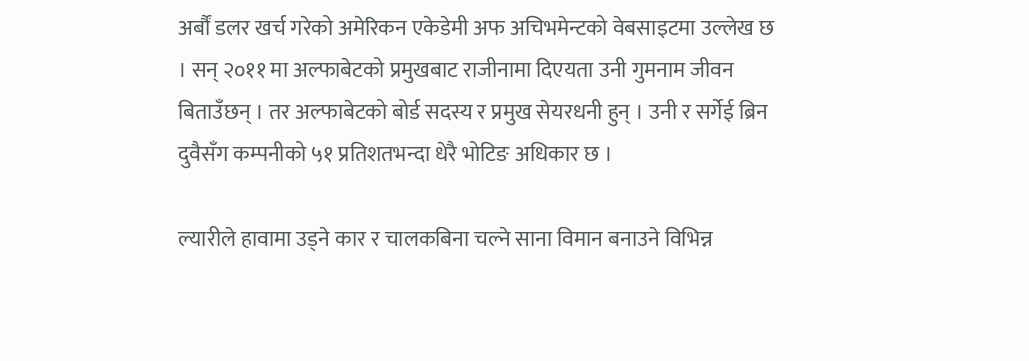अर्बौं डलर खर्च गरेको अमेरिकन एकेडेमी अफ अचिभमेन्टको वेबसाइटमा उल्लेख छ । सन् २०११ मा अल्फाबेटको प्रमुखबाट राजीनामा दिएयता उनी गुमनाम जीवन बिताउँछन् । तर अल्फाबेटको बोर्ड सदस्य र प्रमुख सेयरधनी हुन् । उनी र सर्गेई ब्रिन दुवैसँग कम्पनीको ५१ प्रतिशतभन्दा धेरै भोटिङ अधिकार छ ।

ल्यारीले हावामा उड्ने कार र चालकबिना चल्ने साना विमान बनाउने विभिन्न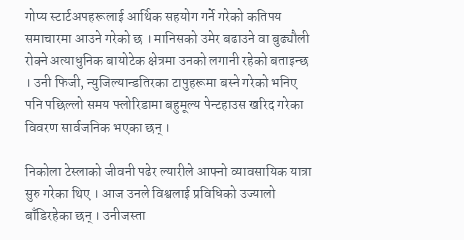गोप्य स्टार्टअपहरूलाई आर्थिक सहयोग गर्ने गरेको कतिपय समाचारमा आउने गरेको छ । मानिसको उमेर बढाउने वा बुढ्यौली रोक्ने अत्याधुनिक बायोटेक क्षेत्रमा उनको लगानी रहेको बताइन्छ । उनी फिजी, न्युजिल्यान्डतिरका टापुहरूमा बस्ने गरेको भनिए पनि पछिल्लो समय फ्लोरिडामा बहुमूल्य पेन्टहाउस खरिद गरेका विवरण सार्वजनिक भएका छन् ।

निकोला टेस्लाको जीवनी पढेर ल्यारीले आफ्नो व्यावसायिक यात्रा सुरु गरेका थिए । आज उनले विश्वलाई प्रविधिको उज्यालो बाँडिरहेका छन् । उनीजस्ता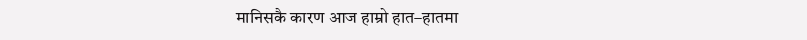मानिसकै कारण आज हाम्रो हात–हातमा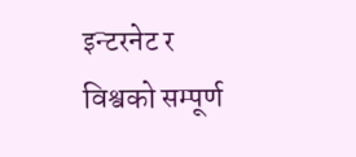इन्टरनेट र विश्वको सम्पूर्ण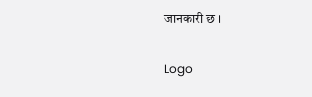जानकारी छ ।

Logo